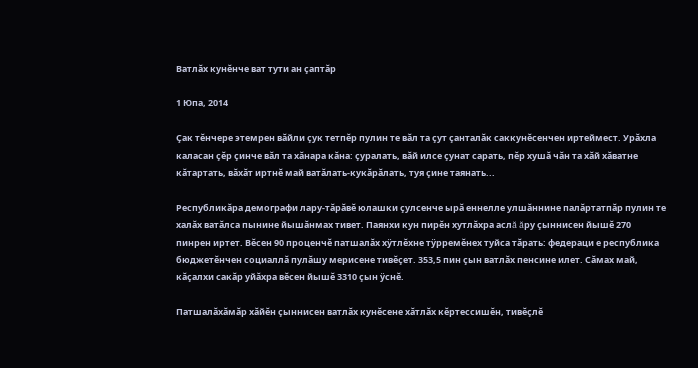Ватлăх кунĕнче ват тути ан çаптăр

1 Юпа, 2014

Çак тĕнчере этемрен вăйли çук тетпĕр пулин те вăл та çут çанталăк саккунĕсенчен иртеймест. Урăхла каласан çĕр çинче вăл та хăнара кăна: çуралать, вăй илсе çунат сарать, пĕр хушă чăн та хăй хăватне кăтартать, вăхăт иртнĕ май ватăлать-кукăрăлать, туя çине таянать...

Республикăра демографи лару-тăрăвĕ юлашки çулсенче ырă еннелле улшăннине палăртатпăр пулин те халăх ватăлса пынине йышăнмах тивет. Паянхи кун пирĕн хутлăхра аслă ăру çыннисен йышĕ 270 пинрен иртет. Вĕсен 90 проценчĕ патшалăх хÿтлĕхне тÿрремĕнех туйса тăрать: федераци е республика бюджетĕнчен социаллă пулăшу мерисене тивĕçет. 353,5 пин çын ватлăх пенсине илет. Сăмах май, кăçалхи сакăр уйăхра вĕсен йышĕ 3310 çын ÿснĕ.

Патшалăхăмăр хăйĕн çыннисен ватлăх кунĕсене хăтлăх кĕртессишĕн, тивĕçлĕ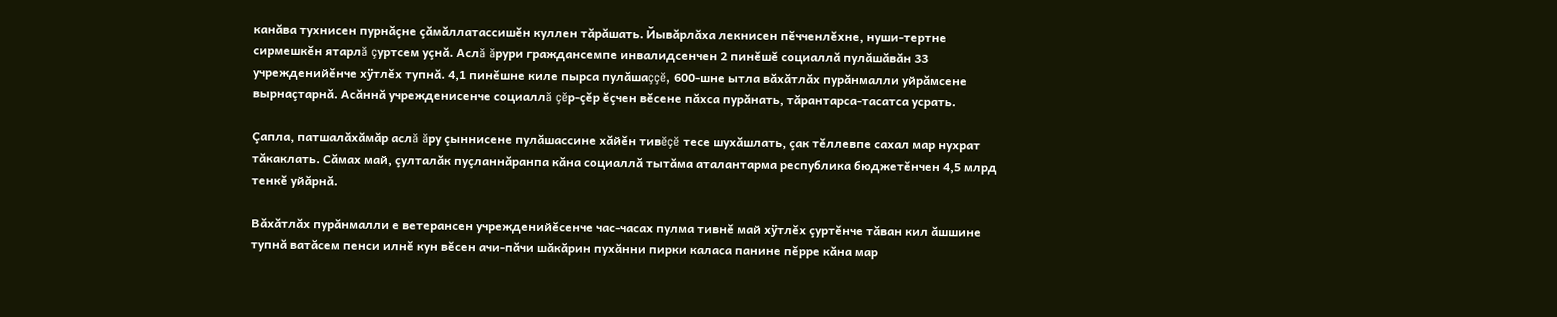канăва тухнисен пурнăçне çăмăллатассишĕн куллен тăрăшать. Йывăрлăха лекнисен пĕчченлĕхне, нуши-тертне сирмешкĕн ятарлă çуртсем уçнă. Аслă ăрури граждансемпе инвалидсенчен 2 пинĕшĕ социаллă пулăшăвăн 33 учрежденийĕнче хÿтлĕх тупнă. 4,1 пинĕшне киле пырса пулăшаççĕ, 600-шне ытла вăхăтлăх пурăнмалли уйрăмсене вырнаçтарнă. Асăннă учрежденисенче социаллă çĕр-çĕр ĕçчен вĕсене пăхса пурăнать, тăрантарса-тасатса усрать.

Çапла, патшалăхăмăр аслă ăру çыннисене пулăшассине хăйĕн тивĕçĕ тесе шухăшлать, çак тĕллевпе сахал мар нухрат тăкаклать. Сăмах май, çулталăк пуçланнăранпа кăна социаллă тытăма аталантарма республика бюджетĕнчен 4,5 млрд тенкĕ уйăрнă.

Вăхăтлăх пурăнмалли е ветерансен учрежденийĕсенче час-часах пулма тивнĕ май хÿтлĕх çуртĕнче тăван кил ăшшине тупнă ватăсем пенси илнĕ кун вĕсен ачи-пăчи шăкăрин пухăнни пирки каласа панине пĕрре кăна мар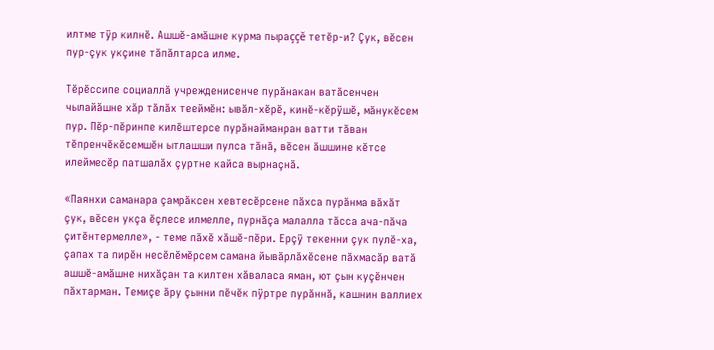илтме тÿр килнĕ. Ашшĕ-амăшне курма пыраççĕ тетĕр-и? Çук, вĕсен пур-çук укçине тăпăлтарса илме.

Тĕрĕссипе социаллă учрежденисенче пурăнакан ватăсенчен чылайăшне хăр тăлăх тееймĕн: ывăл-хĕрĕ, кинĕ-кĕрÿшĕ, мăнукĕсем пур. Пĕр-пĕринпе килĕштерсе пурăнайманран ватти тăван тĕпренчĕкĕсемшĕн ытлашши пулса тăнă, вĕсен ăшшине кĕтсе илеймесĕр патшалăх çуртне кайса вырнаçнă.

«Паянхи саманара çамрăксен хевтесĕрсене пăхса пурăнма вăхăт çук, вĕсен укçа ĕçлесе илмелле, пурнăçа малалла тăсса ача-пăча çитĕнтермелле», - теме пăхĕ хăшĕ-пĕри. Ерçÿ текенни çук пулĕ-ха, çапах та пирĕн несĕлĕмĕрсем самана йывăрлăхĕсене пăхмасăр ватă ашшĕ-амăшне нихăçан та килтен хăваласа яман, ют çын куçĕнчен пăхтарман. Темиçе ăру çынни пĕчĕк пÿртре пурăннă, кашнин валлиех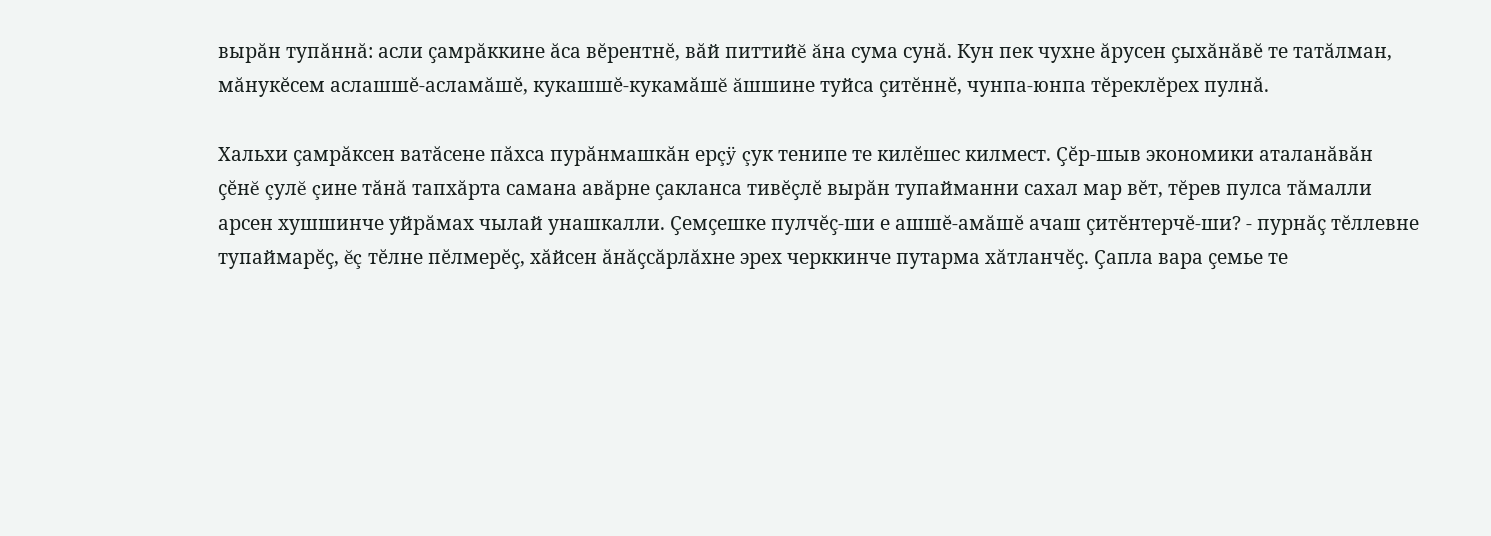вырăн тупăннă: асли çамрăккине ăса вĕрентнĕ, вăй питтийĕ ăна сума сунă. Кун пек чухне ăрусен çыхăнăвĕ те татăлман, мăнукĕсем аслашшĕ-асламăшĕ, кукашшĕ-кукамăшĕ ăшшине туйса çитĕннĕ, чунпа-юнпа тĕреклĕрех пулнă.

Хальхи çамрăксен ватăсене пăхса пурăнмашкăн ерçÿ çук тенипе те килĕшес килмест. Çĕр-шыв экономики аталанăвăн çĕнĕ çулĕ çине тăнă тапхăрта самана авăрне çакланса тивĕçлĕ вырăн тупайманни сахал мар вĕт, тĕрев пулса тăмалли арсен хушшинче уйрăмах чылай унашкалли. Çемçешке пулчĕç-ши е ашшĕ-амăшĕ ачаш çитĕнтерчĕ-ши? - пурнăç тĕллевне тупаймарĕç, ĕç тĕлне пĕлмерĕç, хăйсен ăнăçсăрлăхне эрех черккинче путарма хăтланчĕç. Çапла вара çемье те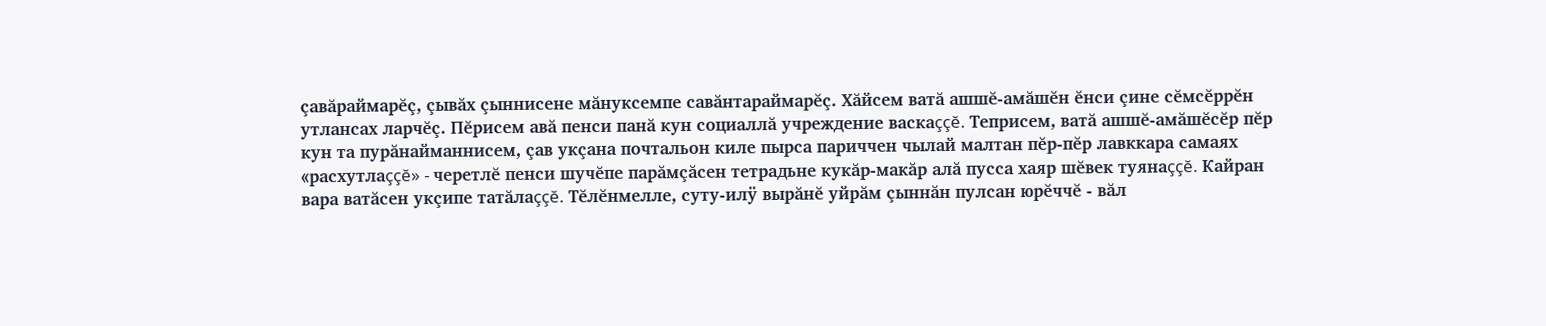çавăраймарĕç, çывăх çыннисене мăнуксемпе савăнтараймарĕç. Хăйсем ватă ашшĕ-амăшĕн ĕнси çине сĕмсĕррĕн утлансах ларчĕç. Пĕрисем авă пенси панă кун социаллă учреждение васкаççĕ. Теприсем, ватă ашшĕ-амăшĕсĕр пĕр кун та пурăнайманнисем, çав укçана почтальон киле пырса париччен чылай малтан пĕр-пĕр лавккара самаях «расхутлаççĕ» - черетлĕ пенси шучĕпе парăмçăсен тетрадьне кукăр-макăр алă пусса хаяр шĕвек туянаççĕ. Кайран вара ватăсен укçипе татăлаççĕ. Тĕлĕнмелле, суту-илÿ вырăнĕ уйрăм çыннăн пулсан юрĕччĕ - вăл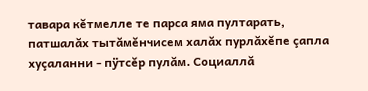тавара кĕтмелле те парса яма пултарать, патшалăх тытăмĕнчисем халăх пурлăхĕпе çапла хуçаланни - пÿтсĕр пулăм. Социаллă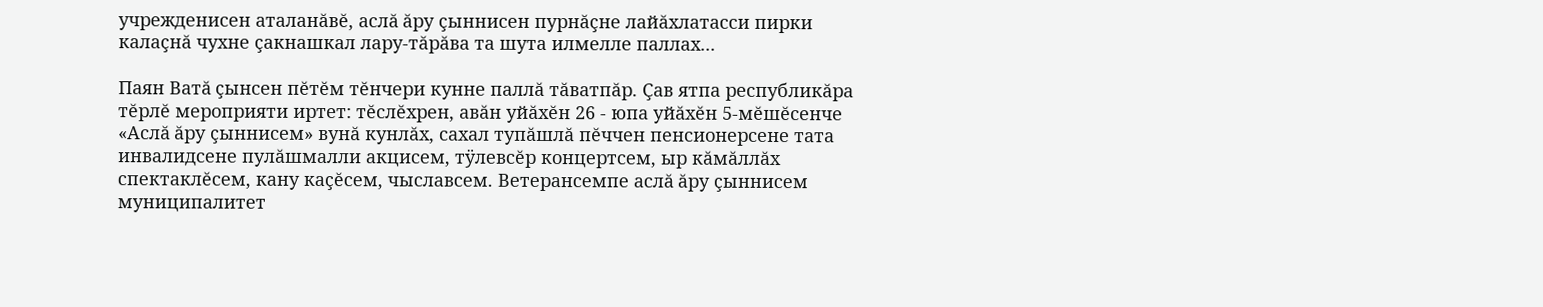учрежденисен аталанăвĕ, аслă ăру çыннисен пурнăçне лайăхлатасси пирки калаçнă чухне çакнашкал лару-тăрăва та шута илмелле паллах...

Паян Ватă çынсен пĕтĕм тĕнчери кунне паллă тăватпăр. Çав ятпа республикăра тĕрлĕ мероприяти иртет: тĕслĕхрен, авăн уйăхĕн 26 - юпа уйăхĕн 5-мĕшĕсенче «Аслă ăру çыннисем» вунă кунлăх, сахал тупăшлă пĕччен пенсионерсене тата инвалидсене пулăшмалли акцисем, тÿлевсĕр концертсем, ыр кăмăллăх спектаклĕсем, кану каçĕсем, чыславсем. Ветерансемпе аслă ăру çыннисем муниципалитет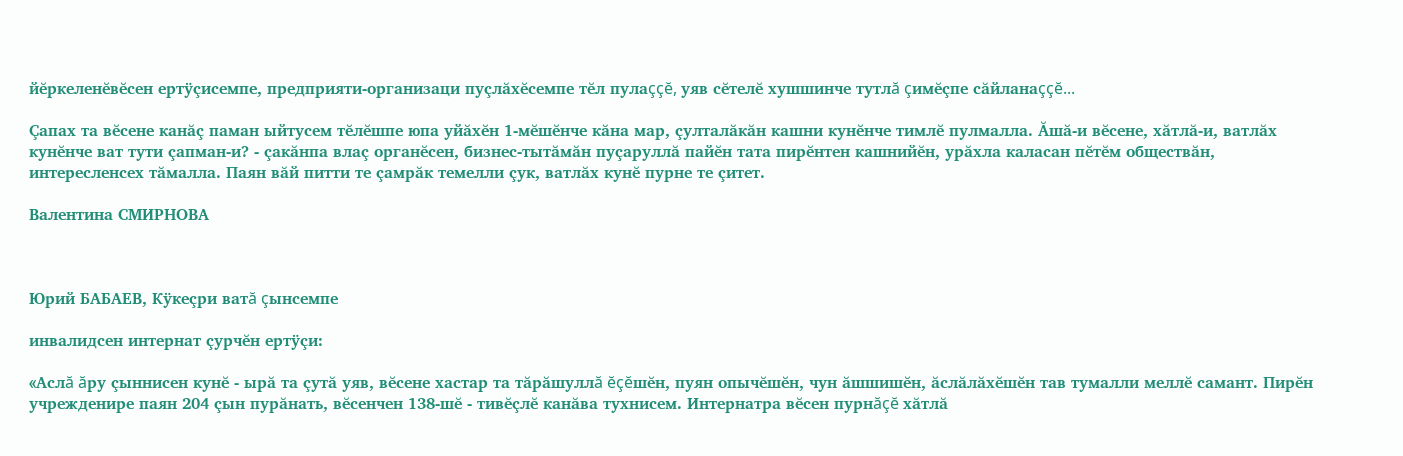йĕркеленĕвĕсен ертÿçисемпе, предприяти-организаци пуçлăхĕсемпе тĕл пулаççĕ, уяв сĕтелĕ хушшинче тутлă çимĕçпе сăйланаççĕ...

Çапах та вĕсене канăç паман ыйтусем тĕлĕшпе юпа уйăхĕн 1-мĕшĕнче кăна мар, çулталăкăн кашни кунĕнче тимлĕ пулмалла. Ăшă-и вĕсене, хăтлă-и, ватлăх кунĕнче ват тути çапман-и? - çакăнпа влаç органĕсен, бизнес-тытăмăн пуçаруллă пайĕн тата пирĕнтен кашнийĕн, урăхла каласан пĕтĕм обществăн, интересленсех тăмалла. Паян вăй питти те çамрăк темелли çук, ватлăх кунĕ пурне те çитет.

Валентина СМИРНОВА



Юрий БАБАЕВ, Кÿкеçри ватă çынсемпе

инвалидсен интернат çурчĕн ертÿçи:

«Аслă ăру çыннисен кунĕ - ырă та çутă уяв, вĕсене хастар та тăрăшуллă ĕçĕшĕн, пуян опычĕшĕн, чун ăшшишĕн, ăслăлăхĕшĕн тав тумалли меллĕ самант. Пирĕн учрежденире паян 204 çын пурăнать, вĕсенчен 138-шĕ - тивĕçлĕ канăва тухнисем. Интернатра вĕсен пурнăçĕ хăтлă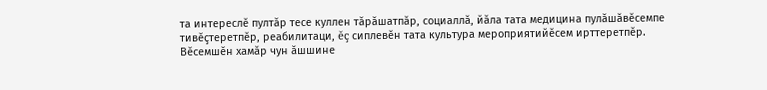та интереслĕ пултăр тесе куллен тăрăшатпăр, социаллă, йăла тата медицина пулăшăвĕсемпе тивĕçтеретпĕр, реабилитаци, ĕç сиплевĕн тата культура мероприятийĕсем ирттеретпĕр. Вĕсемшĕн хамăр чун ăшшине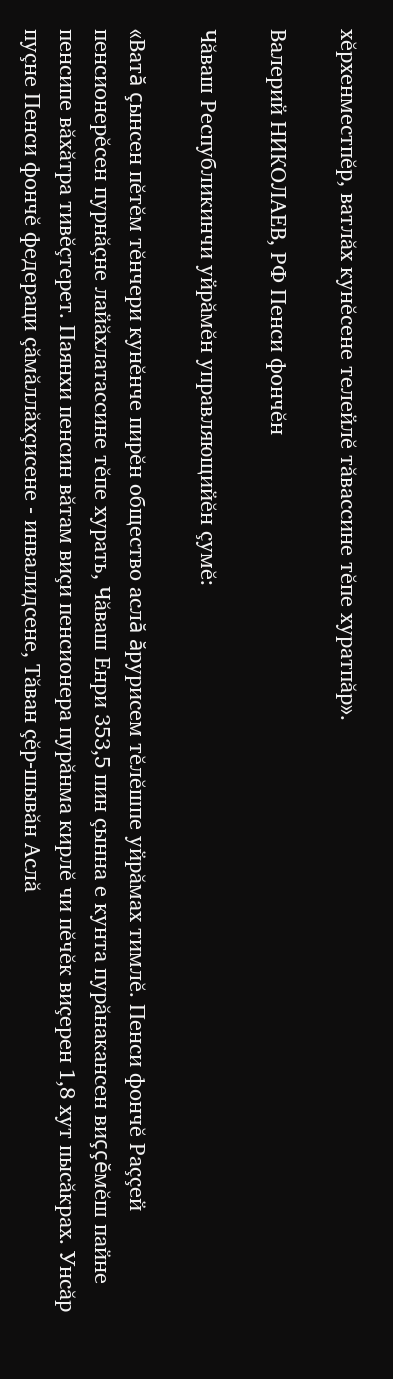хĕрхенместпĕр, ватлăх кунĕсене телейлĕ тăвассине тĕпе хуратпăр».

Валерий НИКОЛАЕВ, РФ Пенси фончĕн

Чăваш Республикинчи уйрăмĕн управляющийĕн çумĕ:

«Ватă çынсен пĕтĕм тĕнчери кунĕнче пирĕн общество аслă ăрурисем тĕлĕшпе уйрăмах тимлĕ. Пенси фончĕ Раççей пенсионерĕсен пурнăçне лайăхлатассине тĕпе хурать, Чăваш Енри 353,5 пин çынна е кунта пурăнакансен виççĕмĕш пайне пенсипе вăхăтра тивĕçтерет. Паянхи пенсин вăтам виçи пенсионера пурăнма кирлĕ чи пĕчĕк виçерен 1,8 хут пысăкрах. Унсăр пуçне Пенси фончĕ федераци çăмăллăхçисене - инвалидсене, Тăван çĕр-шывăн Аслă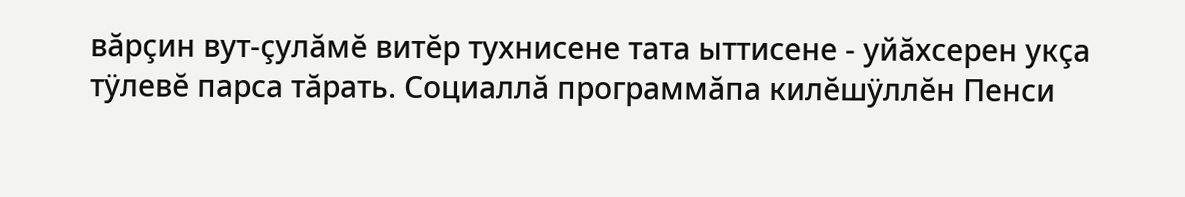вăрçин вут-çулăмĕ витĕр тухнисене тата ыттисене - уйăхсерен укçа тÿлевĕ парса тăрать. Социаллă программăпа килĕшÿллĕн Пенси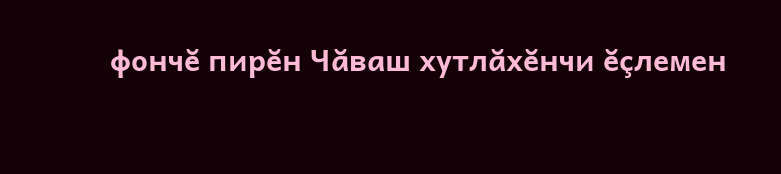фончĕ пирĕн Чăваш хутлăхĕнчи ĕçлемен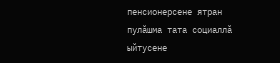пенсионерсене ятран пулăшма тата социаллă ыйтусене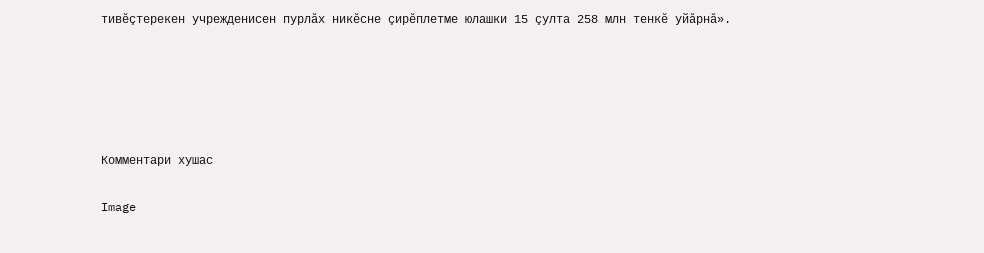тивĕçтерекен учрежденисен пурлăх никĕсне çирĕплетме юлашки 15 çулта 258 млн тенкĕ уйăрнă».





Комментари хушас

Image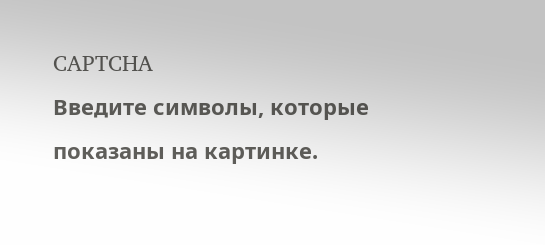CAPTCHA
Введите символы, которые показаны на картинке.